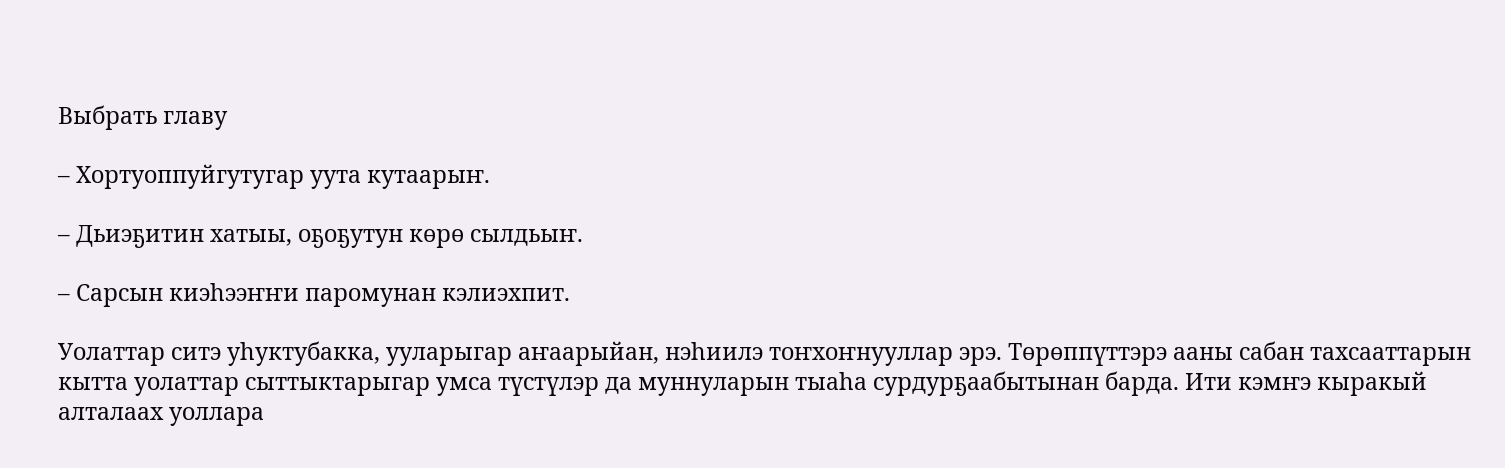Выбрать главу

– Хортуоппуйгутугар уута кутаарыҥ.

– Дьиэҕитин хатыы, оҕоҕутун көрө сылдьыҥ.

– Сарсын киэһээҥҥи паромунан кэлиэхпит.

Уолаттар ситэ уһуктубакка, ууларыгар аҥаарыйан, нэһиилэ тоҥхоҥнууллар эрэ. Төрөппүттэрэ ааны сабан тахсааттарын кытта уолаттар сыттыктарыгар умса түстүлэр да муннуларын тыаһа сурдурҕаабытынан барда. Ити кэмҥэ кыракый алталаах уоллара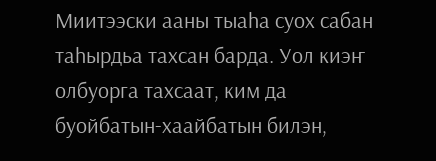Миитээски ааны тыаһа суох сабан таһырдьа тахсан барда. Уол киэҥ олбуорга тахсаат, ким да буойбатын-хаайбатын билэн,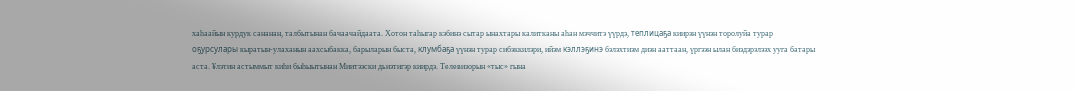хаһаайын курдук сананан, талбытынан бачаачайдаата. Хотон таһыгар кэбинэ сытар ынахтары калитканы аһан мэччитэ үүрдэ, теплицаҕа киирэн үүнэн торолуйа турар оҕурсулары кыратын-улаханын аахсыбакка, барыларын быста, клумбаҕа үүнэн турар сибэккилэри, ийэм кэллэҕинэ бэлэхтиэм диэн ааттаан, үргээн ылан биэдэрэлээх ууга батары аста. ¥лэтин астыммыт киһи быһыытынан Миитээски дьиэтигэр киирдэ. Телевизорын «тыс» гына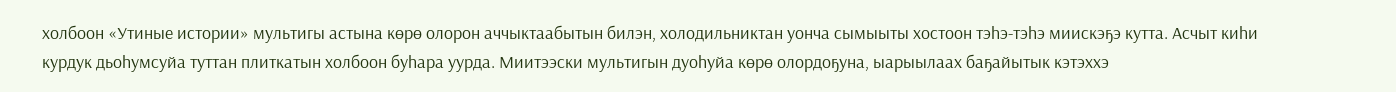холбоон «Утиные истории» мультигы астына көрө олорон аччыктаабытын билэн, холодильниктан уонча сымыыты хостоон тэһэ-тэһэ миискэҕэ кутта. Асчыт киһи курдук дьоһумсуйа туттан плиткатын холбоон буһара уурда. Миитээски мультигын дуоһуйа көрө олордоҕуна, ыарыылаах баҕайытык кэтэххэ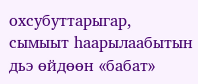охсубуттарыгар, сымыыт һаарылаабытын дьэ өйдөөн «бабат»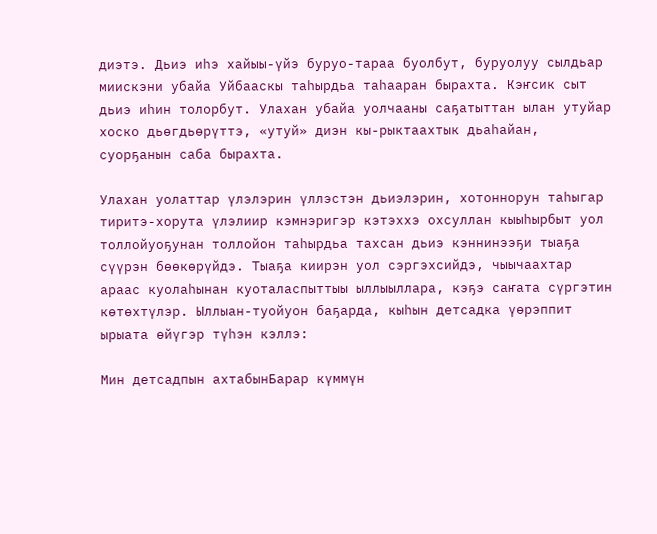диэтэ. Дьиэ иһэ хайыы-үйэ буруо-тараа буолбут, буруолуу сылдьар миискэни убайа Уйбааскы таһырдьа таһааран бырахта. Кэҥсик сыт дьиэ иһин толорбут. Улахан убайа уолчааны саҕатыттан ылан утуйар хоско дьөгдьөрүттэ, «утуй» диэн кы-рыктаахтык дьаһайан, суорҕанын саба бырахта.

Улахан уолаттар үлэлэрин үллэстэн дьиэлэрин, хотоннорун таһыгар тиритэ-хорута үлэлиир кэмнэригэр кэтэххэ охсуллан кыыһырбыт уол толлойуоҕунан толлойон таһырдьа тахсан дьиэ кэннинээҕи тыаҕа сүүрэн бөөкөрүйдэ. Тыаҕа киирэн уол сэргэхсийдэ, чыычаахтар араас куолаһынан куоталаспыттыы ыллыыллара, кэҕэ саҥата сүргэтин көтөхтүлэр. Ыллыан-туойуон баҕарда, кыһын детсадка үөрэппит ырыата өйүгэр түһэн кэллэ:

Мин детсадпын ахтабынБарар күммүн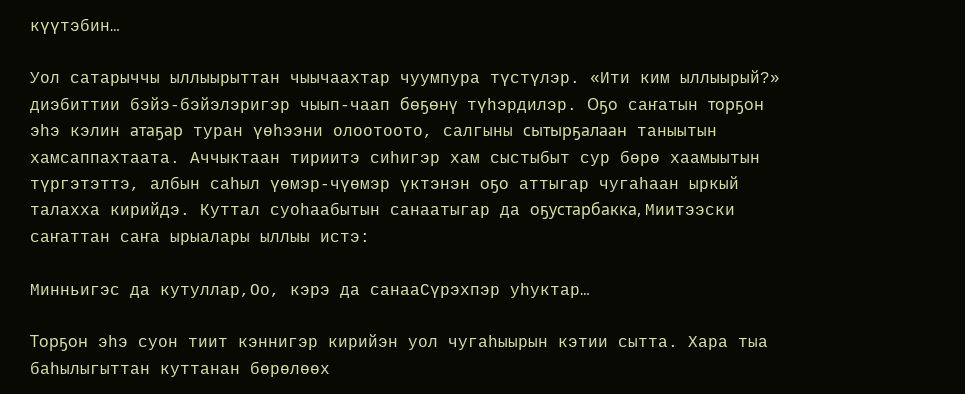күүтэбин…

Уол сатарыччы ыллыырыттан чыычаахтар чуумпура түстүлэр. «Ити ким ыллыырый?» диэбиттии бэйэ-бэйэлэригэр чыып-чаап бөҕөнү түһэрдилэр. Оҕо саҥатын торҕон эһэ кэлин атаҕар туран үөһээни олоотоото, салгыны сытырҕалаан таныытын хамсаппахтаата. Аччыктаан тириитэ сиһигэр хам сыстыбыт сур бөрө хаамыытын түргэтэттэ, албын саһыл үөмэр-чүөмэр үктэнэн оҕо аттыгар чугаһаан ыркый талахха кирийдэ. Куттал суоһаабытын санаатыгар да оҕустарбакка, Миитээски саҥаттан саҥа ырыалары ыллыы истэ:

Минньигэс да кутуллар,Оо, кэрэ да санааСүрэхпэр уһуктар…

Торҕон эһэ суон тиит кэннигэр кирийэн уол чугаһыырын кэтии сытта. Хара тыа баһылыгыттан куттанан бөрөлөөх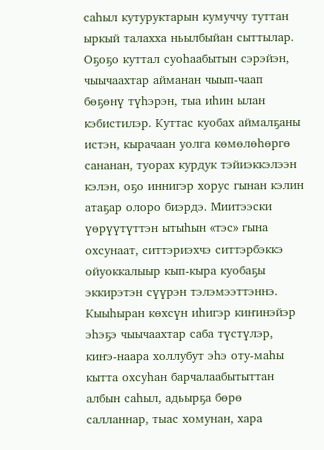саһыл кутуруктарын кумуччу туттан ыркый талахха ньылбыйан сыттылар. Оҕоҕо куттал суоһаабытын сэрэйэн, чыычаахтар айманан чыып-чаап бөҕөнү түһэрэн, тыа иһин ылан кэбистилэр. Куттас куобах аймалҕаны истэн, кырачаан уолга көмөлөһөргө сананан, туорах курдук тэйиэккэлээн кэлэн, оҕо иннигэр хорус гынан кэлин атаҕар олоро биэрдэ. Миитээски үөрүүтүттэн ытыһын «тэс» гына охсунаат, ситтэриэхчэ ситтэрбэккэ ойуоккалыыр кып-кыра куобаҕы эккирэтэн сүүрэн тэлэмээттэннэ. Кыыһыран көхсүн иһигэр киҥинэйэр эһэҕэ чыычаахтар саба түстүлэр, киҥэ-наара холлубут эһэ оту-маһы кытта охсуһан барчалаабытыттан албын саһыл, адьырҕа бөрө салланнар, тыас хомунан, хара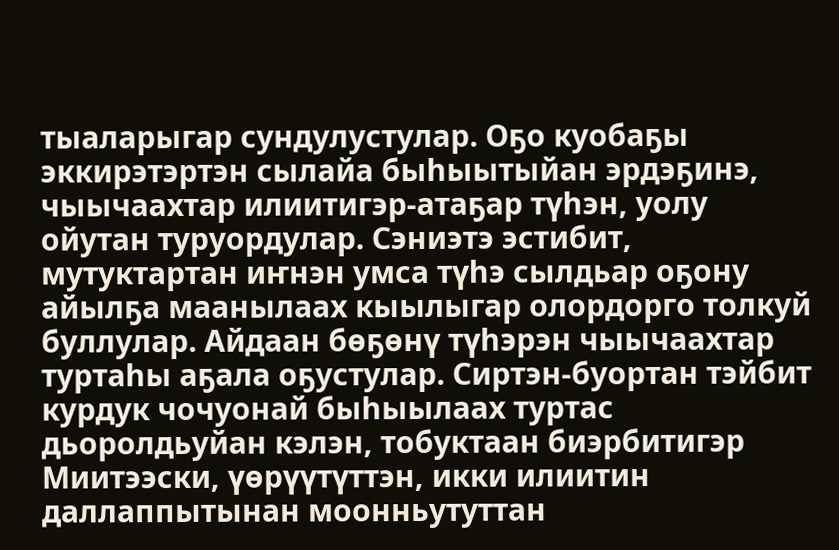тыаларыгар сундулустулар. Оҕо куобаҕы эккирэтэртэн сылайа быһыытыйан эрдэҕинэ, чыычаахтар илиитигэр-атаҕар түһэн, уолу ойутан туруордулар. Сэниэтэ эстибит, мутуктартан иҥнэн умса түһэ сылдьар оҕону айылҕа маанылаах кыылыгар олордорго толкуй буллулар. Айдаан бөҕөнү түһэрэн чыычаахтар туртаһы аҕала оҕустулар. Сиртэн-буортан тэйбит курдук чочуонай быһыылаах туртас дьоролдьуйан кэлэн, тобуктаан биэрбитигэр Миитээски, үөрүүтүттэн, икки илиитин даллаппытынан моонньутуттан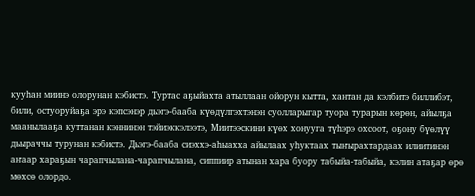кууһан миинэ олорунан кэбистэ. Туртас аҕыйахта атыллаан ойорун кытта, хантан да кэлбитэ биллибэт, били, остуоруйаҕа эрэ кэпсэнэр дьэгэ-бааба күөдүлгэхтэнэн суолларыгар туора турарын көрөн, айылҕа маанылааҕа куттанан кэннинэн тэйиэккэлээтэ, Миитээскини күөх хонууга түһэрэ охсоот, оҕону бүөлүү дьыраччы турунан кэбистэ. Дьэгэ-бааба сиэххэ-аһыахха айылаах уһуктаах тыҥырахтардаах илиитинэн аҥаар хараҕын чарапчылана-чарапчылана, сиппиир атынан хара буору табыйа-табыйа, кэлин атаҕар өрө мөхсө олордо.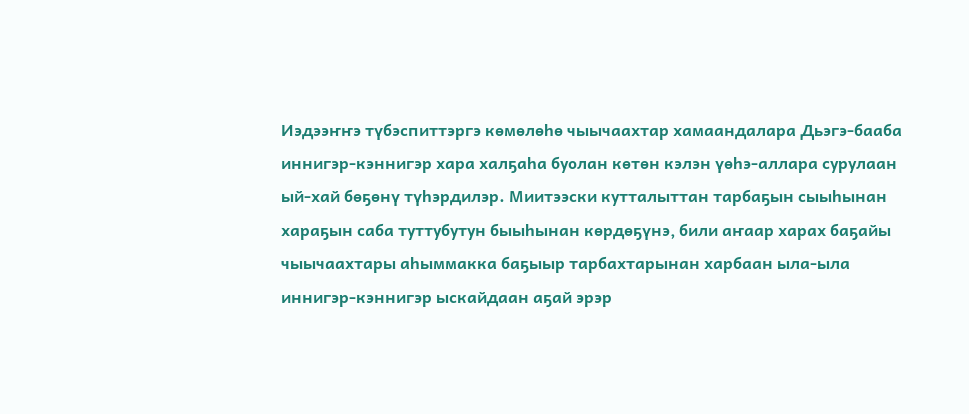Иэдээҥҥэ түбэспиттэргэ көмөлөһө чыычаахтар хамаандалара Дьэгэ-бааба иннигэр-кэннигэр хара халҕаһа буолан көтөн кэлэн үөһэ-аллара сурулаан ый-хай бөҕөнү түһэрдилэр. Миитээски кутталыттан тарбаҕын сыыһынан хараҕын саба туттубутун быыһынан көрдөҕүнэ, били аҥаар харах баҕайы чыычаахтары аһыммакка баҕыыр тарбахтарынан харбаан ыла-ыла иннигэр-кэннигэр ыскайдаан аҕай эрэр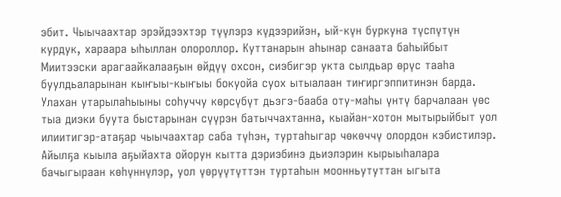эбит. Чыычаахтар эрэйдээхтэр түүлэрэ күдээрийэн, ый-күн буркуна түспүтүн курдук, хараара ыһыллан олороллор. Куттанарын аһынар санаата баһыйбыт Миитээски арагаайкалааҕын өйдүү охсон, сиэбигэр укта сылдьар өрүс тааһа буулдьаларынан кыҥыы-кыҥыы бокуойа суох ытыалаан тиҥиргэппитинэн барда. Улахан утарылаһыыны соһуччу көрсүбүт дьэгэ-бааба оту-маһы үнтү барчалаан үөс тыа диэки буута быстарынан сүүрэн батыччахтанна, кыайан-хотон мытырыйбыт уол илиитигэр-атаҕар чыычаахтар саба түһэн, туртаһыгар чөкөччү олордон кэбистилэр. Айылҕа кыыла аҕыйахта ойорун кытта дэриэбинэ дьиэлэрин кырыыһалара бачыгыраан көһүннүлэр, уол үөрүүтүттэн туртаһын моонньутуттан ыгыта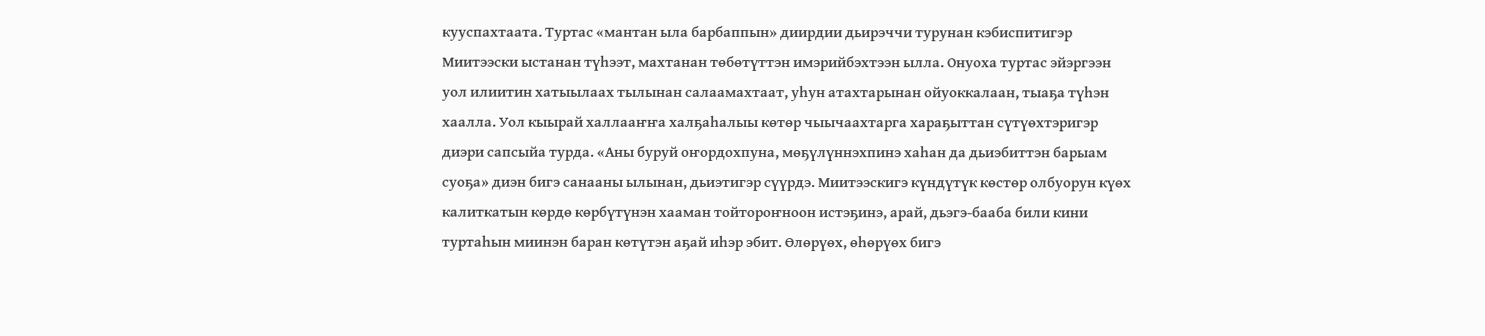кууспахтаата. Туртас «мантан ыла барбаппын» диирдии дьирэччи турунан кэбиспитигэр Миитээски ыстанан түһээт, махтанан төбөтүттэн имэрийбэхтээн ылла. Онуоха туртас эйэргээн уол илиитин хатыылаах тылынан салаамахтаат, уһун атахтарынан ойуоккалаан, тыаҕа түһэн хаалла. Уол кыырай халлааҥҥа халҕаһалыы көтөр чыычаахтарга хараҕыттан сүтүөхтэригэр диэри сапсыйа турда. «Аны буруй оҥордохпуна, мөҕүлүннэхпинэ хаһан да дьиэбиттэн барыам суоҕа» диэн бигэ санааны ылынан, дьиэтигэр сүүрдэ. Миитээскигэ күндүтүк көстөр олбуорун күөх калиткатын көрдө көрбүтүнэн хааман тойтороҥноон истэҕинэ, арай, дьэгэ-бааба били кини туртаһын миинэн баран көтүтэн аҕай иһэр эбит. Өлөрүөх, өһөрүөх бигэ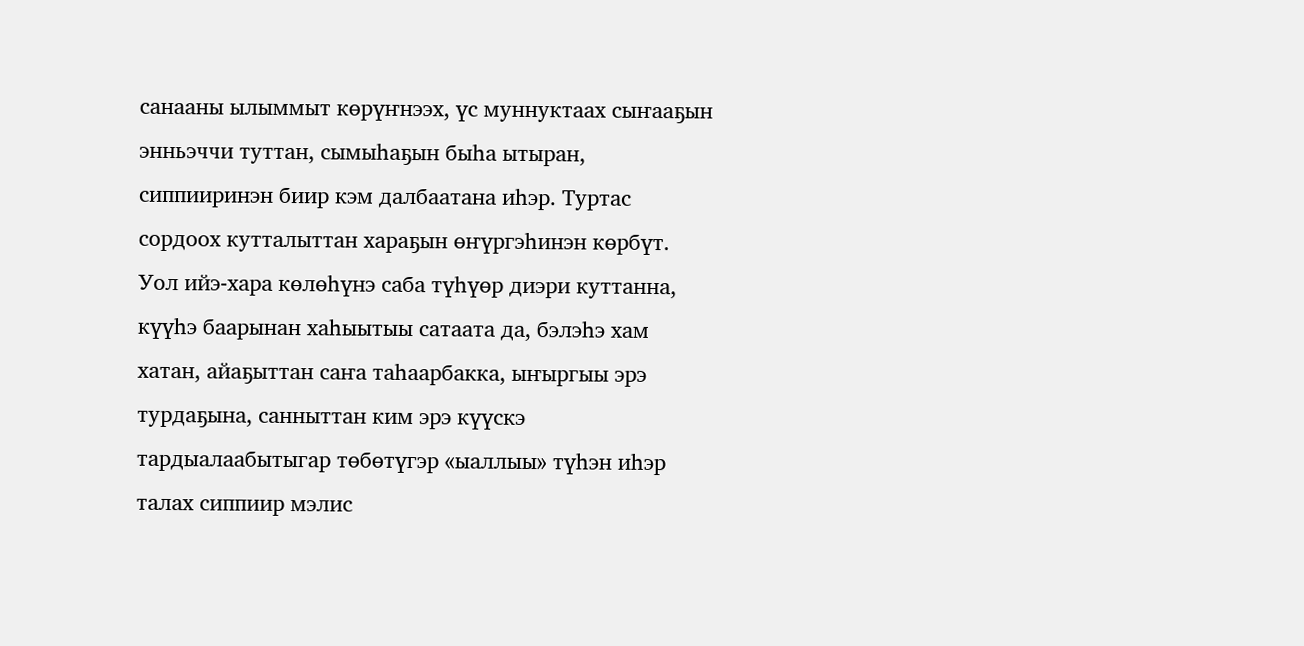санааны ылыммыт көрүҥнээх, үс муннуктаах сыҥааҕын энньэччи туттан, сымыһаҕын быһа ытыран, сиппииринэн биир кэм далбаатана иһэр. Туртас сордоох кутталыттан хараҕын өҥүргэһинэн көрбүт. Уол ийэ-хара көлөһүнэ саба түһүөр диэри куттанна, күүһэ баарынан хаһыытыы сатаата да, бэлэһэ хам хатан, айаҕыттан саҥа таһаарбакка, ыҥыргыы эрэ турдаҕына, санныттан ким эрэ күүскэ тардыалаабытыгар төбөтүгэр «ыаллыы» түһэн иһэр талах сиппиир мэлис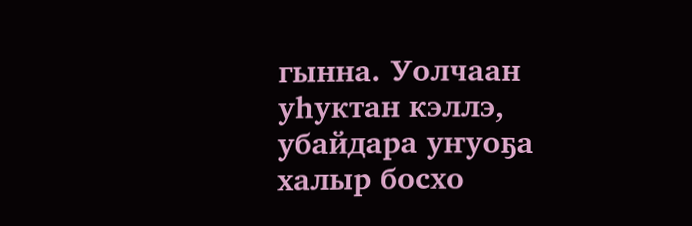гынна. Уолчаан уһуктан кэллэ, убайдара уҥуоҕа халыр босхо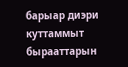барыар диэри куттаммыт бырааттарын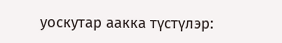уоскутар аакка түстүлэр: